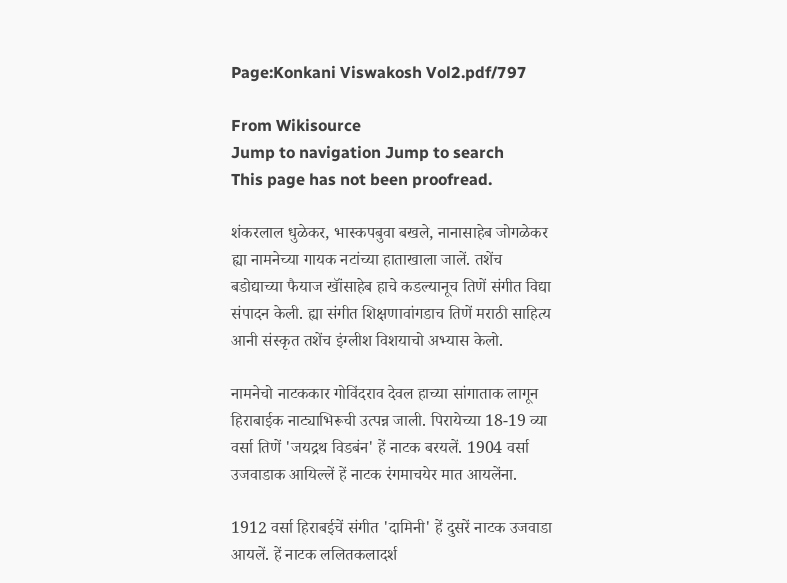Page:Konkani Viswakosh Vol2.pdf/797

From Wikisource
Jump to navigation Jump to search
This page has not been proofread.

शंकरलाल धुळेकर, भास्कपबुवा बखले, नानासाहेब जोगळेकर ह्या नामनेच्या गायक नटांच्या हाताखाला जालें. तशेंच बडोद्याच्या फैयाज खॉंसाहेब हाचे कडल्यानूच तिणें संगीत विद्या संपादन केली. ह्या संगीत शिक्षणावांगडाच तिणें मराठी साहित्य आनी संस्कृत तशेंच इंग्लीश विशयाचो अभ्यास केलो.

नामनेचो नाटककार गोविंदराव देवल हाच्या सांगाताक लागून हिराबाईक नाट्याभिरूची उत्पन्न जाली. पिरायेच्या 18-19 व्या वर्सा तिणें 'जयद्रथ विडबंन' हें नाटक बरयलें. 1904 वर्सा उजवाडाक आयिल्लें हें नाटक रंगमाचयेर मात आयलेंना.

1912 वर्सा हिराबईचें संगीत 'दामिनी' हें दुसरें नाटक उजवाडा आयलें. हें नाटक ललितकलादर्श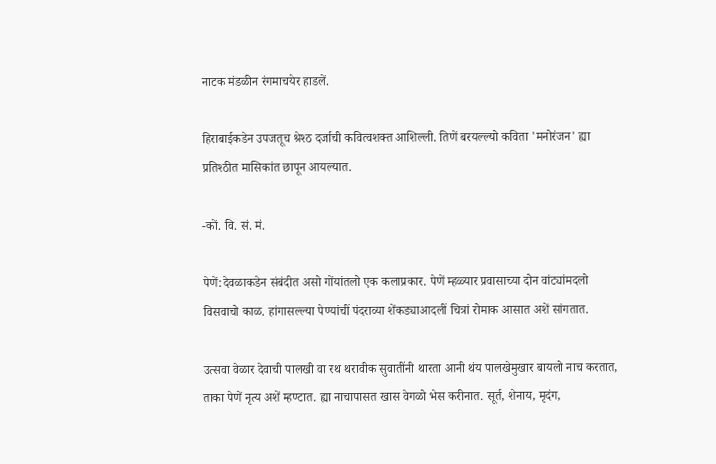नाटक मंडळीन रंगमाचयेर हाडलें.

हिराबाईकडेन उपजतूच श्रेश्ठ दर्जाची कवित्वशक्त आशिल्ली. तिणें बरयल्ल्यो कविता 'मनोरंजन' ह्या प्रतिश्ठीत मासिकांत छापून आयल्यात.

-कों. वि. सं. मं.

पेणें:देवळाकडेन संबंदीत असो गोंयांतलो एक कलाप्रकार. पेणें म्हळ्यार प्रवासाच्या दोन वांट्यांमदलो विसवाचो काळ. हांगासल्ल्या पेण्यांचीं पंदराव्या शेंकड्याआदलीं चित्रां रोमाक आसात अशें सांगतात.

उत्सवा वेळार देवाची पालखी वा रथ थरावीक सुवातींनी थारता आनी थंय पालखेमुखार बायलो नाच करतात, ताका पेणें नृत्य अशें म्हण्टात. ह्या नाचापासत खास वेगळो भेस करीनात. सूर्त, शेनाय, मृदंग,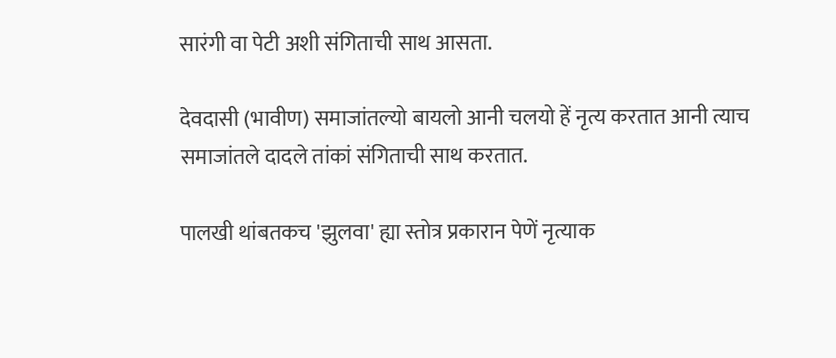सारंगी वा पेटी अशी संगिताची साथ आसता.

देवदासी (भावीण) समाजांतल्यो बायलो आनी चलयो हें नृत्य करतात आनी त्याच समाजांतले दादले तांकां संगिताची साथ करतात.

पालखी थांबतकच 'झुलवा' ह्या स्तोत्र प्रकारान पेणें नृत्याक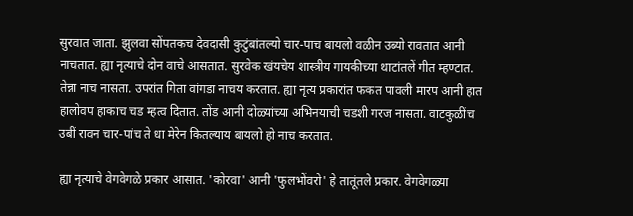सुरवात जाता. झुलवा सोंपतकच देवदासी कुटुंबांतल्यो चार-पाच बायलो वळीन उब्यो रावतात आनी नाचतात. ह्या नृत्याचे दोन वाचे आसतात. सुरवेक खंयचेय शास्त्रीय गायकीच्या थाटांतलें गीत म्हण्टात. तेन्ना नाच नासता. उपरांत गिता वांगडा नाचय करतात. ह्या नृत्य प्रकारांत फकत पावली मारप आनी हात हालोवप हाकाच चड म्हत्व दितात. तोंड आनी दोळ्यांच्या अभिनयाची चडशी गरज नासता. वाटकुळींच उबीं रावन चार-पांच ते धा मेरेन कितल्याय बायलो हो नाच करतात.

ह्या नृत्याचे वेगवेगळे प्रकार आसात. 'कोरवा' आनी 'फुलभोंवरो' हे तातूंतले प्रकार. वेगवेगळ्या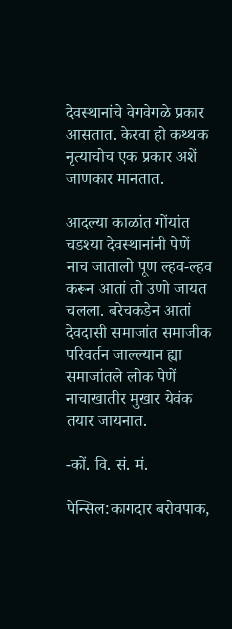देवस्थानांचे वेगवेगळे प्रकार आसतात. केरवा हो कथ्थक नृत्याचोच एक प्रकार अशें जाणकार मानतात.

आदल्या काळांत गोंयांत चडश्या देवस्थानांनी पेणें नाच जातालो पूण ल्हव-ल्हव करून आतां तो उणो जायत चलला. बरेचकडेन आतां देवदासी समाजांत समाजीक परिवर्तन जाल्ल्यान ह्या समाजांतले लोक पेणें नाचाखातीर मुखार येवंक तयार जायनात.

-कों. वि. सं. मं.

पेन्सिल:कागदार बरोवपाक,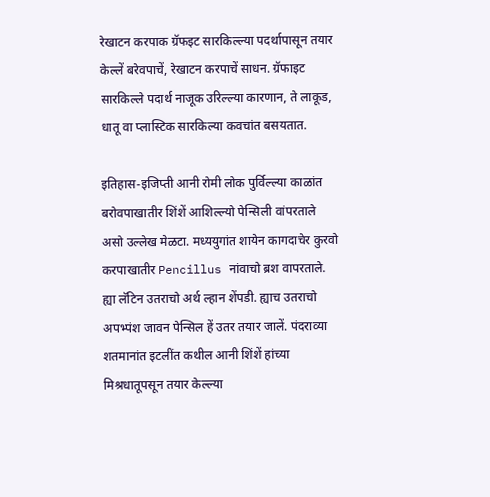रेखाटन करपाक ग्रॅफइट सारकिल्ल्या पदर्थापासून तयार केल्लें बरेवपाचें, रेखाटन करपाचें साधन. ग्रॅफाइट सारकिल्ले पदार्थ नाजूक उरिल्ल्या कारणान, ते लाकूड, धातू वा प्लास्टिक सारकिल्या कवचांत बसयतात.

इतिहास-इजिप्ती आनी रोमी लोक पुर्विल्ल्या काळांत बरोवपाखातीर शिंशें आशिल्ल्यो पेन्सिली वांपरताले असो उल्लेख मेळटा. मध्ययुगांत शायेन कागदाचेर कुरवो करपाखातीर Pencillus नांवाचो ब्रश वापरताले. ह्या लॅटिन उतराचो अर्थ ल्हान शेंपडी. ह्याच उतराचो अपभ्पंश जावन पेन्सिल हें उतर तयार जालें. पंदराव्या शतमानांत इटलींत कथील आनी शिंशें हांच्या मिश्रधातूपसून तयार केल्ल्या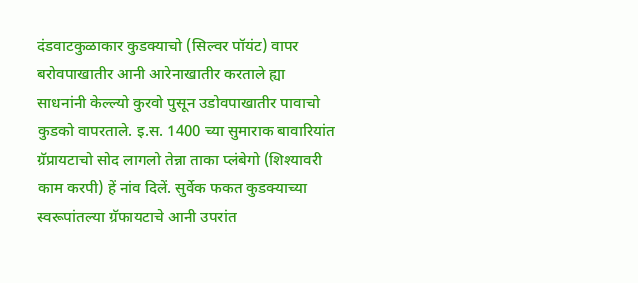दंडवाटकुळाकार कुडक्याचो (सिल्वर पॉयंट) वापर बरोवपाखातीर आनी आरेनाखातीर करताले ह्या साधनांनी केल्ल्यो कुरवो पुसून उडोवपाखातीर पावाचो कुडको वापरताले. इ.स. 1400 च्या सुमाराक बावारियांत ग्रॅप्रायटाचो सोद लागलो तेन्ना ताका प्लंबेगो (शिश्यावरी काम करपी) हें नांव दिलें. सुर्वेक फकत कुडक्याच्या स्वरूपांतल्या ग्रॅफायटाचे आनी उपरांत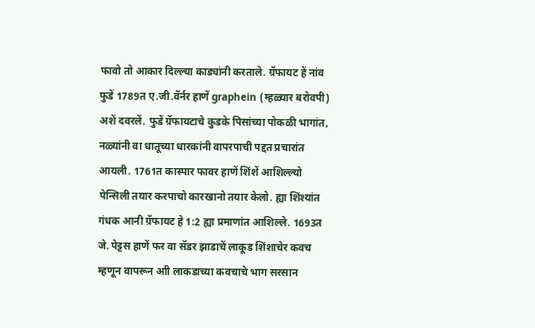फावो तो आकार दिल्ल्या काड्यांनी करताले. ग्रॅफायट हें नांव फुडें 1789त ए.जी.वॅर्नर हाणें graphein (म्हळ्यार बरोवपी) अशें दवरलें. फुडें ग्रॅफायटाचे कुडके पिसांच्या पोकळी भागांत, नळ्यांनी वा धातूच्या धारकांनी वापरपाची पद्दत प्रचारांत आयली. 1761त कास्पार फावर हाणें शिंशें आशिल्ल्यो पेन्सिली तयार करपाचो कारखानो तयार केलो. ह्या शिंश्यांत गंधक आनी ग्रॅफायट हे 1:2 ह्या प्रमाणांत आशिल्ले. 1693त जे. पेट्टस हाणें फर वा सॅडर झाडाचें लाकूड शिंशाचेर कवच म्हणून वापरून आी लाकडाच्या कवचाचे भाग सरसान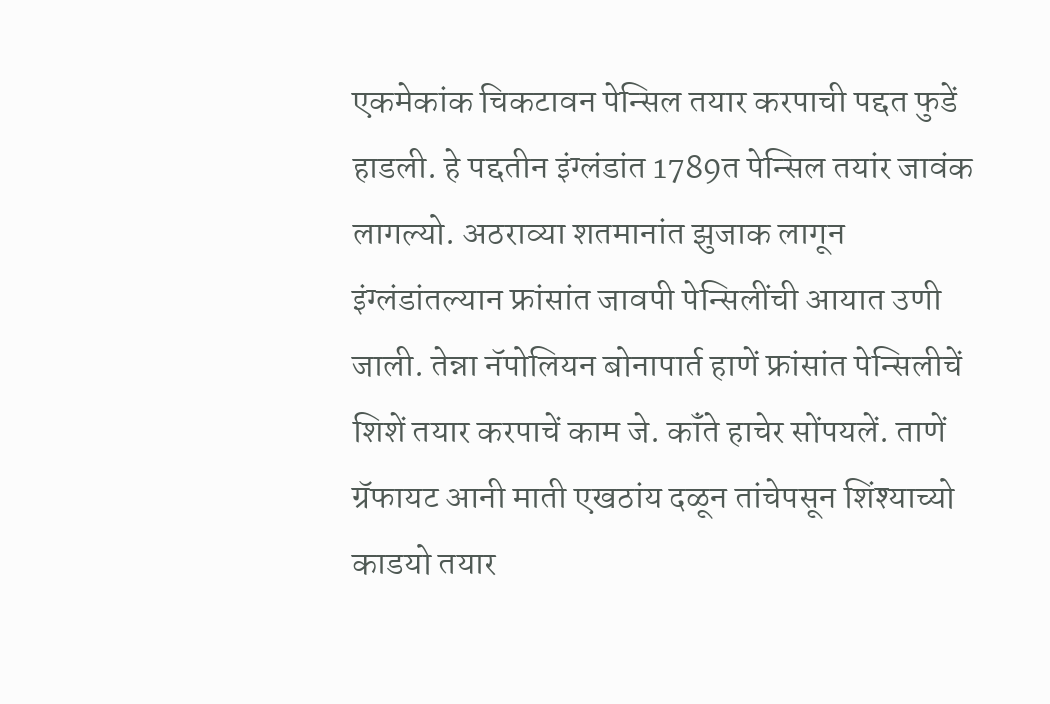एकमेकांक चिकटावन पेन्सिल तयार करपाची पद्दत फुडें हाडली. हे पद्दतीन इंग्लंडांत 1789त पेन्सिल तयांर जावंक लागल्यो. अठराव्या शतमानांत झुजाक लागून इंग्लंडांतल्यान फ्रांसांत जावपी पेन्सिलींची आयात उणी जाली. तेन्ना नॅपोलियन बोनापार्त हाणें फ्रांसांत पेन्सिलीचें शिशें तयार करपाचें काम जे. कॉंते हाचेर सोंपयलें. ताणें ग्रॅफायट आनी माती एखठांय दळून तांचेपसून शिंश्याच्यो काडयो तयार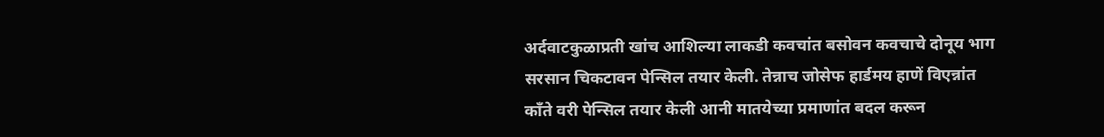अर्दवाटकुळाप्रती खांच आशिल्या लाकडी कवचांत बसोवन कवचाचे दोनूय भाग सरसान चिकटावन पेन्सिल तयार केली. तेन्नाच जोसेफ हार्डमय हाणें विएन्नांत कॉंते वरी पेन्सिल तयार केली आनी मातयेच्या प्रमाणांत बदल करून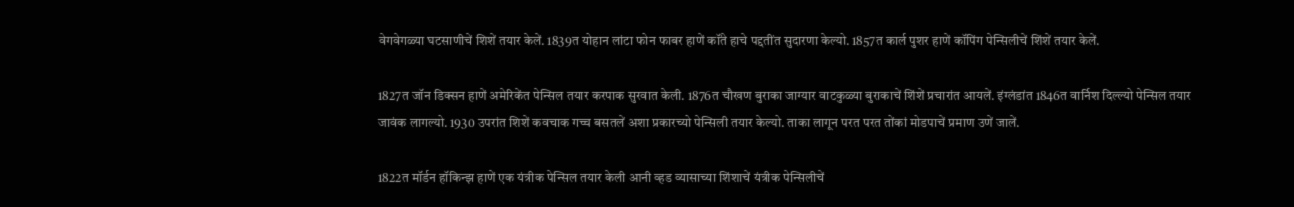वेगवेगळ्या घटसाणीचें शिशें तयार केलें. 1839त योहान लांटा फोन फाबर हाणें कॉंते हाचे पद्दतींत सुदारणा केल्यो. 1857त कार्ल पुशर हाणें कॉपिंग पेन्सिलीचें शिंशें तयार केलें.

1827त जॉन डिक्सन हाणें अमेरिकेंत पेन्सिल तयार करपाक सुरवात केली. 1876त चौखण बुराका जाग्यार वाटकुळ्या बुराकाचें शिंशें प्रचारांत आयलें. इंग्लंडांत 1846त वार्निश दिल्ल्यो पेन्सिल तयार जावंक लागल्यो. 1930 उपरांत शिशें कवचाक गच्च बसतलें अशा प्रकारच्यो पेन्सिली तयार केल्यो. ताका लागून परत परत तोंकां मोडपाचें प्रमाण उणें जालें.

1822त मॉर्डन हॉकिन्झ हाणें एक यंत्रीक पेन्सिल तयार केली आनी व्हड व्यासाच्या शिंशाचें यंत्रीक पेन्सिलीचें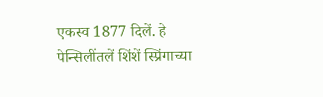एकस्व 1877 दिलें. हे पेन्सिलींतलें शिंशें स्प्रिंगाच्या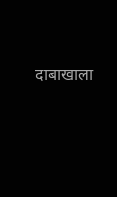दाबाखाला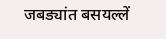जबड्यांत बसयल्लें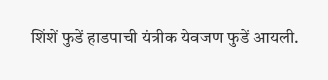शिंशें फुडें हाडपाची यंत्रीक येवजण फुडें आयली.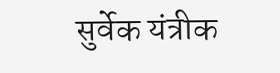सुर्वेक यंत्रीक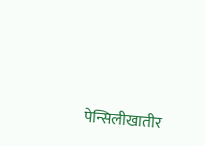पेन्सिलीखातीर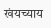खंयच्याय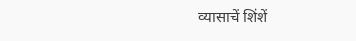व्यासाचें शिंशें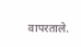वापरताले.